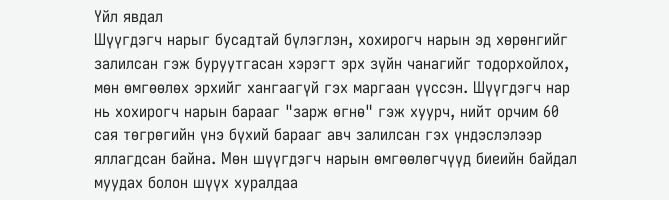Үйл явдал
Шүүгдэгч нарыг бусадтай бүлэглэн, хохирогч нарын эд хөрөнгийг залилсан гэж буруутгасан хэрэгт эрх зүйн чанагийг тодорхойлох, мөн өмгөөлөх эрхийг хангаагүй гэх маргаан үүссэн. Шүүгдэгч нар нь хохирогч нарын барааг "зарж өгнө" гэж хуурч, нийт орчим 60 сая төгрөгийн үнэ бүхий барааг авч залилсан гэх үндэслэлээр яллагдсан байна. Мөн шүүгдэгч нарын өмгөөлөгчүүд биеийн байдал муудах болон шүүх хуралдаа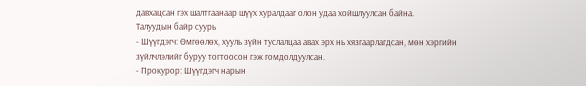давхацсан гэх шалтгаанаар шүүх хуралдааг олон удаа хойшлуулсан байна.
Талуудын байр суурь
- Шүүгдэгч: Өмгөөлөх, хууль зүйн туслалцаа авах эрх нь хязгаарлагдсан, мөн хэргийн зүйлчлэлийг буруу тогтоосон гэж гомдолдуулсан.
- Прокурор: Шүүгдэгч нарын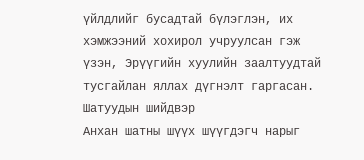үйлдлийг бусадтай бүлэглэн, их хэмжээний хохирол учруулсан гэж үзэн, Эрүүгийн хуулийн заалтуудтай тусгайлан яллах дүгнэлт гаргасан.
Шатуудын шийдвэр
Анхан шатны шүүх шүүгдэгч нарыг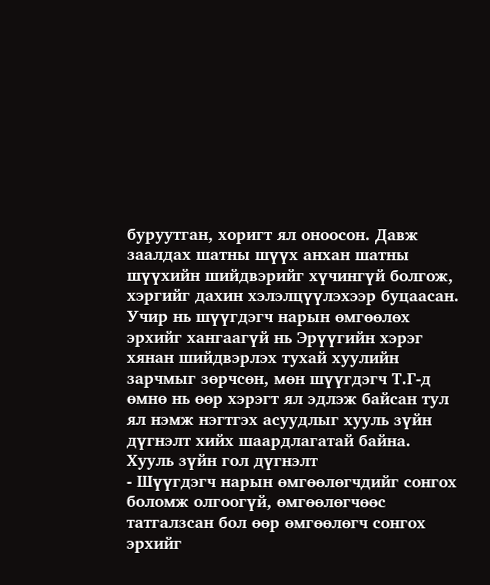буруутган, хоригт ял оноосон. Давж заалдах шатны шүүх анхан шатны шүүхийн шийдвэрийг хүчингүй болгож, хэргийг дахин хэлэлцүүлэхээр буцаасан. Учир нь шүүгдэгч нарын өмгөөлөх эрхийг хангаагүй нь Эрүүгийн хэрэг хянан шийдвэрлэх тухай хуулийн зарчмыг зөрчсөн, мөн шүүгдэгч Т.Г-д өмнө нь өөр хэрэгт ял эдлэж байсан тул ял нэмж нэгтгэх асуудлыг хууль зүйн дүгнэлт хийх шаардлагатай байна.
Хууль зүйн гол дүгнэлт
- Шүүгдэгч нарын өмгөөлөгчдийг сонгох боломж олгоогүй, өмгөөлөгчөөс татгалзсан бол өөр өмгөөлөгч сонгох эрхийг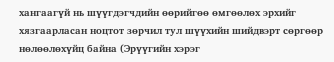хангаагүй нь шүүгдэгчдийн өөрийгөө өмгөөлөх эрхийг хязгаарласан ноцтот зөрчил тул шүүхийн шийдвэрт сөргөөр нөлөөлөхүйц байна (Эрүүгийн хэрэг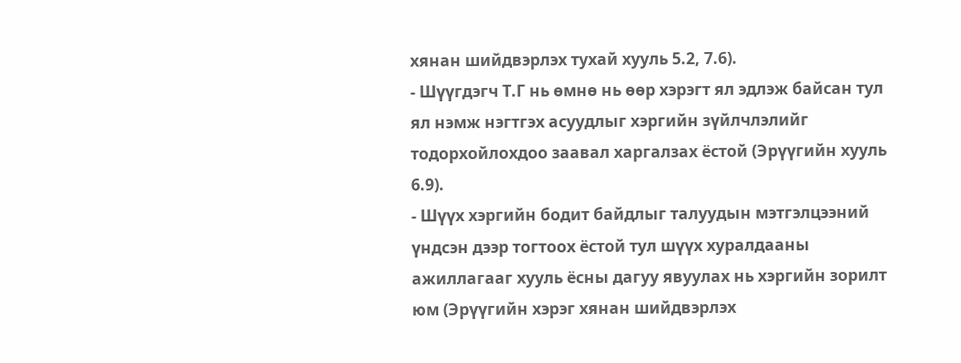хянан шийдвэрлэх тухай хууль 5.2, 7.6).
- Шүүгдэгч Т.Г нь өмнө нь өөр хэрэгт ял эдлэж байсан тул ял нэмж нэгтгэх асуудлыг хэргийн зүйлчлэлийг тодорхойлохдоо заавал харгалзах ёстой (Эрүүгийн хууль 6.9).
- Шүүх хэргийн бодит байдлыг талуудын мэтгэлцээний үндсэн дээр тогтоох ёстой тул шүүх хуралдааны ажиллагааг хууль ёсны дагуу явуулах нь хэргийн зорилт юм (Эрүүгийн хэрэг хянан шийдвэрлэх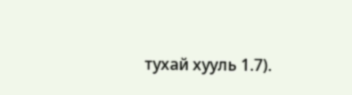тухай хууль 1.7).